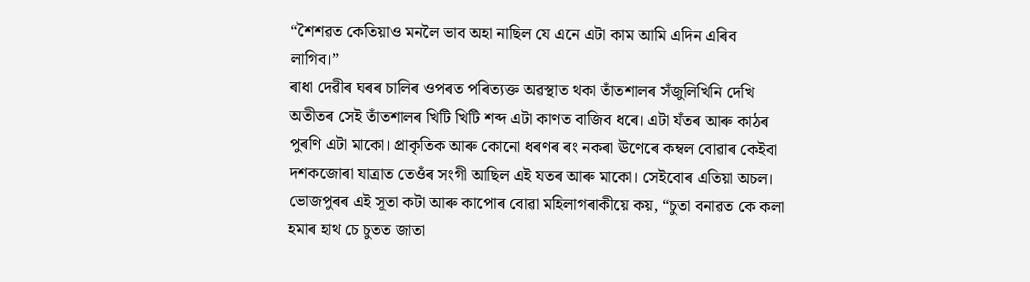“শৈশৱত কেতিয়াও মনলৈ ভাব অহা নাছিল যে এনে এটা কাম আমি এদিন এৰিব লাগিব।”
ৰাধা দেৱীৰ ঘৰৰ চালিৰ ওপৰত পৰিত্যক্ত অৱস্থাত থকা তাঁতশালৰ সঁজুলিখিনি দেখি অতীতৰ সেই তাঁতশালৰ খিটি খিটি শব্দ এটা কাণত বাজিব ধৰে। এটা যঁতৰ আৰু কাঠৰ পুৰণি এটা মাকো। প্ৰাকৃতিক আৰু কোনো ধৰণৰ ৰং নকৰা ঊণেৰে কম্বল বোৱাৰ কেইবা দশকজোৰা যাত্ৰাত তেওঁৰ সংগী আছিল এই যতৰ আৰু মাকো। সেইবোৰ এতিয়া অচল।
ভোজপুৰৰ এই সূতা কটা আৰু কাপোৰ বোৱা মহিলাগৰাকীয়ে কয়, “চুতা বনাৱত কে কলা হমাৰ হাথ চে চুতত জাতা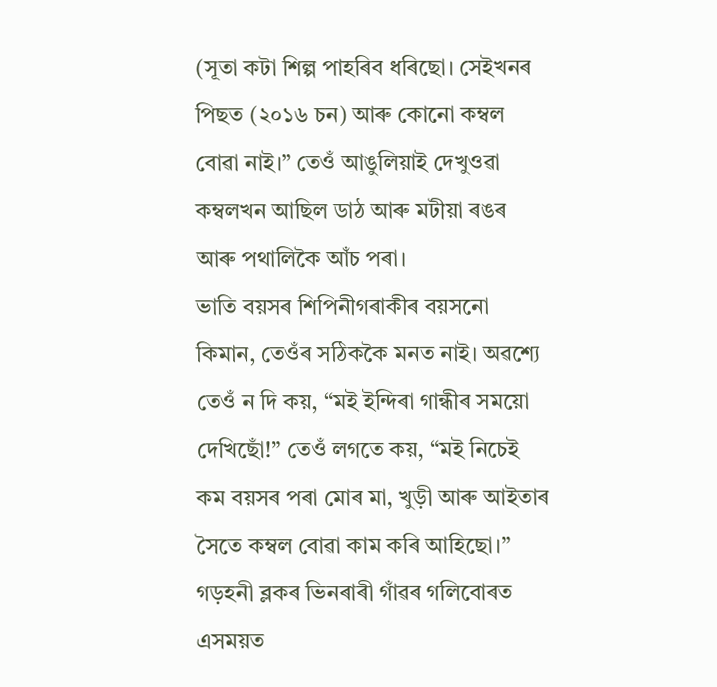(সূতা কটা শিল্প পাহৰিব ধৰিছো। সেইখনৰ পিছত (২০১৬ চন) আৰু কোনো কম্বল বোৱা নাই।” তেওঁ আঙুলিয়াই দেখুওৱা কম্বলখন আছিল ডাঠ আৰু মটীয়া ৰঙৰ আৰু পথালিকৈ আঁচ পৰা।
ভাতি বয়সৰ শিপিনীগৰাকীৰ বয়সনো কিমান, তেওঁৰ সঠিককৈ মনত নাই। অৱশ্যে তেওঁ ন দি কয়, “মই ইন্দিৰা গান্ধীৰ সময়ো দেখিছোঁ!” তেওঁ লগতে কয়, “মই নিচেই কম বয়সৰ পৰা মোৰ মা, খুড়ী আৰু আইতাৰ সৈতে কম্বল বোৱা কাম কৰি আহিছো।”
গড়হনী ব্লকৰ ভিনৰাৰী গাঁৱৰ গলিবোৰত এসময়ত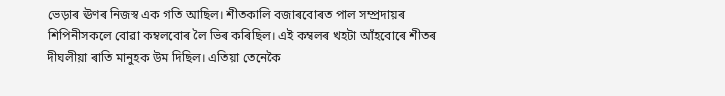ভেড়াৰ ঊণৰ নিজস্ব এক গতি আছিল। শীতকালি বজাৰবোৰত পাল সম্প্ৰদায়ৰ শিপিনীসকলে বোৱা কম্বলবোৰ লৈ ভিৰ কৰিছিল। এই কম্বলৰ খহটা আঁহবোৰে শীতৰ দীঘলীয়া ৰাতি মানুহক উম দিছিল। এতিয়া তেনেকৈ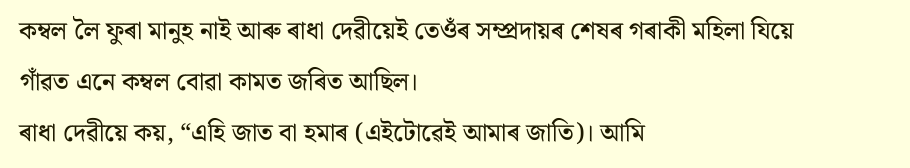কম্বল লৈ ফুৰা মানুহ নাই আৰু ৰাধা দেৱীয়েই তেওঁৰ সম্প্ৰদায়ৰ শেষৰ গৰাকী মহিলা যিয়ে গাঁৱত এনে কম্বল বোৱা কামত জৰিত আছিল।
ৰাধা দেৱীয়ে কয়, “এহি জাত বা হমাৰ (এইটোৱেই আমাৰ জাতি)। আমি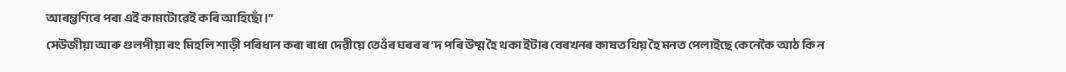আৰম্ভণিৰে পৰা এই কামটোৱেই কৰি আহিছোঁ।”
সেউজীয়া আৰু গুলপীয়া ৰং মিহলি শাড়ী পৰিধান কৰা ৰাধা দেৱীয়ে তেওঁৰ ঘৰৰ ৰ’দ পৰি উষ্ম হৈ থকা ইটাৰ বেৰখনৰ কাষত থিয় হৈ মনত পেলাইছে কেনেকৈ আঠ কি ন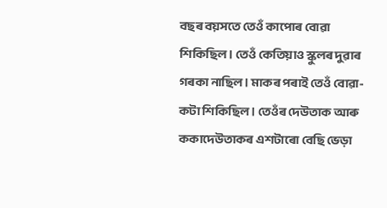বছৰ বয়সতে তেওঁ কাপোৰ বোৱা শিকিছিল। তেওঁ কেতিয়াও স্কুলৰ দুৱাৰ গৰকা নাছিল। মাকৰ পৰাই তেওঁ বোৱা-কটা শিকিছিল। তেওঁৰ দেউতাক আৰু ককাদেউতাকৰ এশটাৰো বেছি ভেড়া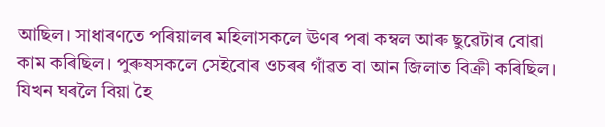আছিল। সাধাৰণতে পৰিয়ালৰ মহিলাসকলে ঊণৰ পৰা কম্বল আৰু ছুৱেটাৰ বোৱা কাম কৰিছিল। পুৰুষসকলে সেইবোৰ ওচৰৰ গাঁৱত বা আন জিলাত বিক্ৰী কৰিছিল। যিখন ঘৰলৈ বিয়া হৈ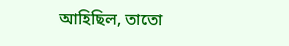আহিছিল, তাতো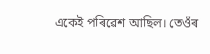একেই পৰিৱেশ আছিল। তেওঁৰ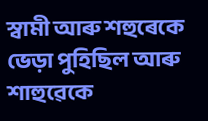স্বামী আৰু শহুৰেকে ভেড়া পুহিছিল আৰু শাহুৱেকে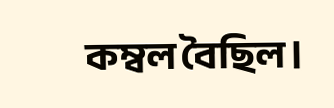কম্বল বৈছিল।